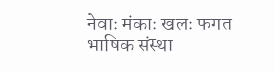नेवाः मंकाः खलः फगत भाषिक संस्था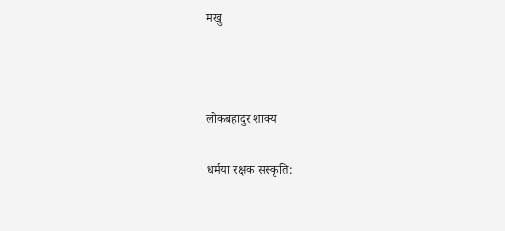मखु



लोकबहादुर शाक्य

धर्मया रक्षक सस्कृति: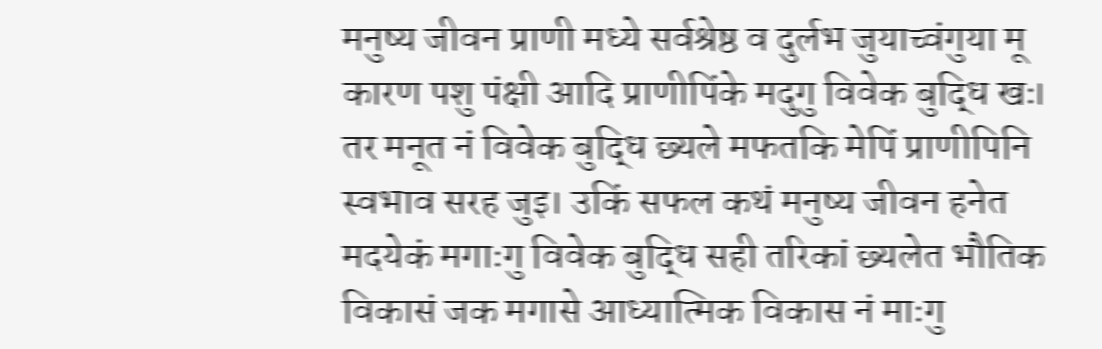मनुष्य जीवन प्राणी मध्ये सर्वश्रेष्ठ व दुर्लभ जुयाच्वंगुया मू कारण पशु पंक्षी आदि प्राणीपिंके मदुगु विवेक बुद्धि खः। तर मनूत नं विवेक बुद्धि छ्यले मफतकि मेपिं प्राणीपिनि स्वभाव सरह जुइ। उकिं सफल कथं मनुष्य जीवन हनेत मदयेकं मगाःगु विवेक बुद्धि सही तरिकां छ्यलेत भौतिक विकासं जक मगासे आध्यात्मिक विकास नं माःगु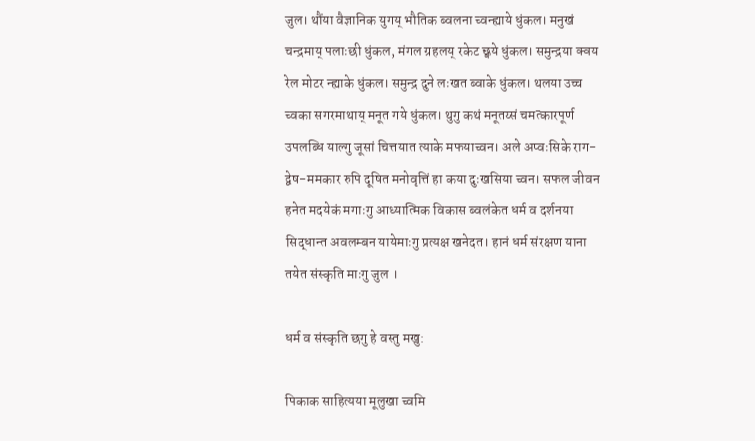जुल। थौंया वैज्ञानिक युगय् भौतिक ब्वलना च्वन्ह्याये धुंकल। मनुखं चन्द्रमाय् पलाःछी धुंकल, मंगल ग्रहलय् रकेट छ्वये धुंकल। समुन्द्रया क्वय रेल मोटर न्ह्याके धुंकल। समुन्द्र दुने लःखत ब्वाके धुंकल। थलया उच्च च्वका सगरमाथाय् मनूत गये धुंकल। थुगु कथं मनूतय्सं चमत्कारपूर्ण उपलब्धि याल्गु जूसां चित्तयात त्याके मफयाच्वन। अले अप्वःसिके राग-द्वेष-ममकार रुपि दूषित मनोवृत्तिं हा कया दुःखसिया च्वन। सफल जीवन हनेत मदयेकं मगाःगु आध्यात्मिक विकास ब्वलंकेत धर्म व दर्शनया सिद्धान्त अवलम्बन यायेमाःगु प्रत्यक्ष खनेदत। हानं धर्म संरक्षण याना तयेत संस्कृति माःगु जुल ।

धर्म व संस्कृति छगु हे वस्तु मखु:

पिकाक साहित्यया मूलुखा च्वमि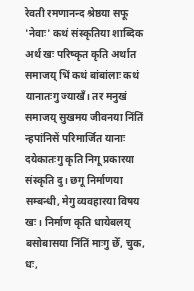रेवती रमणानन्द श्रेष्ठया सफू 'नेवाः' कथं संस्कृतिया शाब्दिक अर्थ खः परिष्कृत कृति अर्थात समाजय् भिं कथं बांबांलाः कथं यानातःगु ज्याखँ। तर मनुखं समाजय् सुखमय जीवनया निंतिं न्हपांनिसें परिमार्जित यानाः दयेकातःगु कृति निगू प्रकारया संस्कृति दु। छगू निर्माणया सम्बन्धी, मेगु व्यवहारया विषय खः। निर्माण कृति धायेबलय् बसोबासया निंतिं माःगु छेँ, चुक, धः,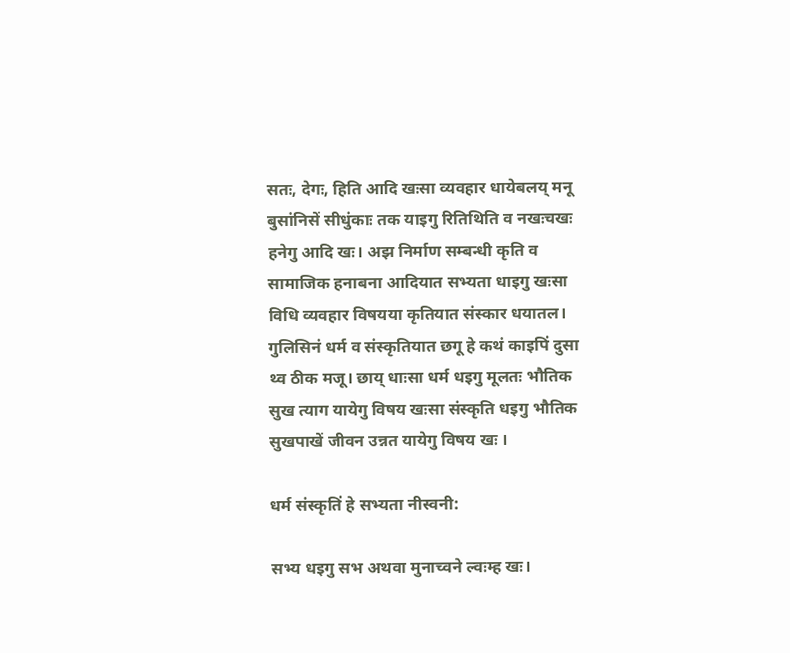सतः, देगः, हिति आदि खःसा व्यवहार धायेबलय् मनू बुसांनिसें सीधुंकाः तक याइगु रितिथिति व नखःचखः हनेगु आदि खः। अझ निर्माण सम्बन्धी कृति व सामाजिक हनाबना आदियात सभ्यता धाइगु खःसा विधि व्यवहार विषयया कृतियात संस्कार धयातल। गुलिसिनं धर्म व संस्कृतियात छगू हे कथं काइपिं दुसा थ्व ठीक मजू। छाय् धाःसा धर्म धइगु मूलतः भौतिक सुख त्याग यायेगु विषय खःसा संस्कृति धइगु भौतिक सुखपाखें जीवन उन्नत यायेगु विषय खः ।

धर्म संस्कृतिं हे सभ्यता नीस्वनी:

सभ्य धइगु सभ अथवा मुनाच्वने ल्वःम्ह खः।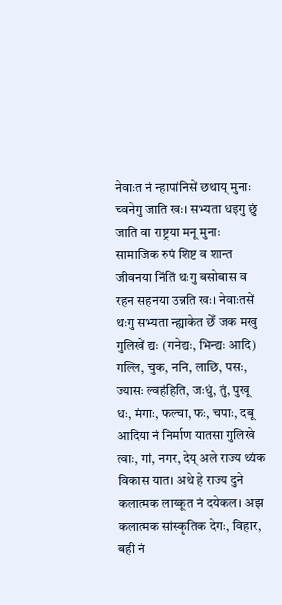नेवाःत नं न्हापांनिसें छथाय् मुनाः च्वनेगु जाति खः। सभ्यता धइगु छुं जाति वा राष्ट्रया मनू मुनाः सामाजिक रुपं शिष्ट व शान्त जीवनया निंतिं थःगु बसोबास व रहन सहनया उन्नति खः। नेवाःतसें थःगु सभ्यता न्ह्याकेत छेँ जक मखु गुलिखें द्यः (गनेद्यः, भिन्द्यः आदि) गल्लि, चुक, ननि, लाछि, पसः, ज्यासः ल्वहंहिति, जःधुं, तुं, पुखू धः, मंगाः, फल्चा, फः, चपाः, दबू आदिया नं निर्माण यातसा गुलिखे त्वाः, गां, नगर, देय् अले राज्य थ्यंक विकास यात। अथे हे राज्य दुने कलात्मक लाय्कूत नं दयेकल। अझ कलात्मक सांस्कृतिक देगः, विहार, बही नं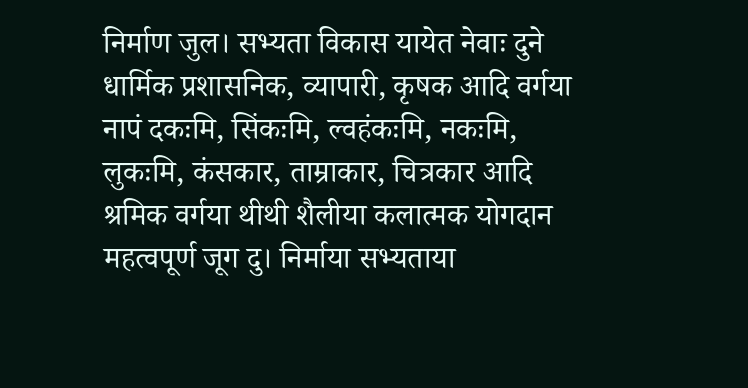निर्माण जुल। सभ्यता विकास यायेत नेवाः दुने धार्मिक प्रशासनिक, व्यापारी, कृषक आदि वर्गया नापं दकःमि, सिंकःमि, ल्वहंकःमि, नकःमि, लुकःमि, कंसकार, ताम्राकार, चित्रकार आदि श्रमिक वर्गया थीथी शैलीया कलात्मक योगदान महत्वपूर्ण जूग दु। निर्माया सभ्यताया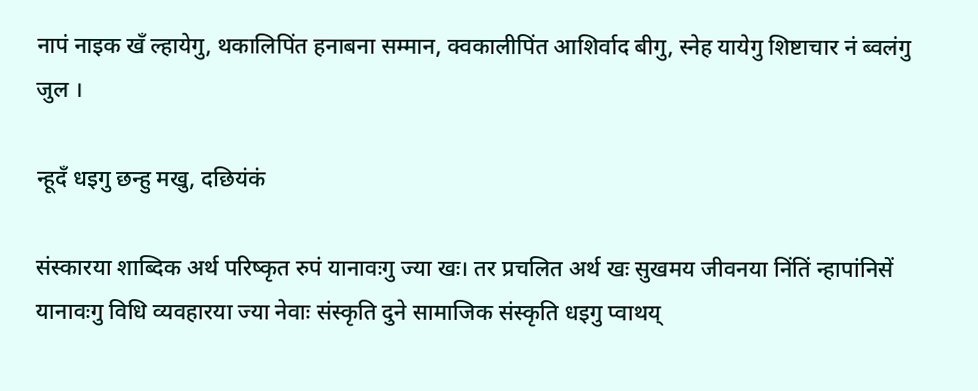नापं नाइक खँ ल्हायेगु, थकालिपिंत हनाबना सम्मान, क्वकालीपिंत आशिर्वाद बीगु, स्नेह यायेगु शिष्टाचार नं ब्वलंगु जुल ।

न्हूदँ धइगु छन्हु मखु, दछियंकं

संस्कारया शाब्दिक अर्थ परिष्कृत रुपं यानावःगु ज्या खः। तर प्रचलित अर्थ खः सुखमय जीवनया निंतिं न्हापांनिसें यानावःगु विधि व्यवहारया ज्या नेवाः संस्कृति दुने सामाजिक संस्कृति धइगु प्वाथय्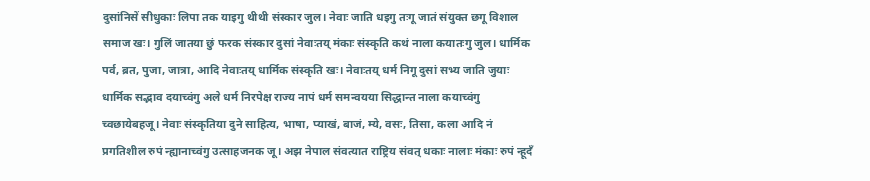दुसांनिसें सीधुकाः लिपा तक याइगु थीथी संस्कार जुल। नेवाः जाति धइगु तःगू जातं संयुक्त छगू विशाल समाज खः। गुलिं जातया छुं फरक संस्कार दुसां नेवाःतय् मंकाः संस्कृति कथं नाला कयातःगु जुल। धार्मिक पर्व, ब्रत, पुजा, जात्रा, आदि नेवाःतय् धार्मिक संस्कृति खः। नेवाःतय् धर्म निगू दुसां सभ्य जाति जुयाः धार्मिक सद्भाव दयाच्वंगु अले धर्म निरपेक्ष राज्य नापं धर्म समन्वयया सिद्धान्त नाला कयाच्वंगु च्वछायेबहजू। नेवाः संस्कृतिया दुने साहित्य, भाषा, प्याखं, बाजं, म्ये, वसः, तिसा, कला आदि नं प्रगतिशील रुपं न्ह्यानाच्वंगु उत्साहजनक जू। अझ नेपाल संवत्यात राष्ट्रिय संवत् धकाः नालाः मंकाः रुपं न्हूदँ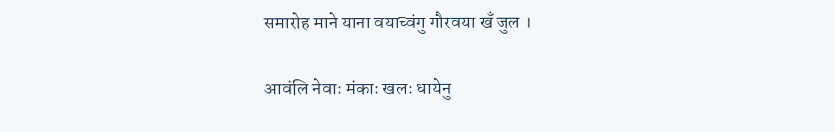समारोह माने याना वयाच्वंगु गौरवया खँ जुल ।

आवंलि नेवाः मंकाः खलः धायेनु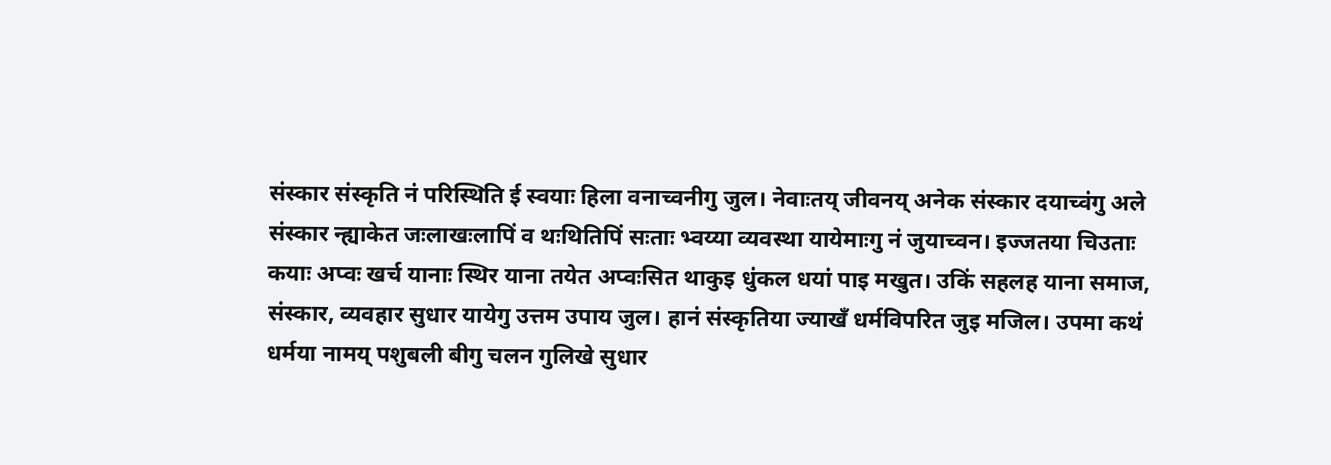संस्कार संस्कृति नं परिस्थिति ई स्वयाः हिला वनाच्वनीगु जुल। नेवाःतय् जीवनय् अनेक संस्कार दयाच्वंगु अले संस्कार न्ह्याकेत जःलाखःलापिं व थःथितिपिं सःताः भ्वय्या व्यवस्था यायेमाःगु नं जुयाच्वन। इज्जतया चिउताः कयाः अप्वः खर्च यानाः स्थिर याना तयेत अप्वःसित थाकुइ धुंकल धयां पाइ मखुत। उकिं सहलह याना समाज, संस्कार, व्यवहार सुधार यायेगु उत्तम उपाय जुल। हानं संस्कृतिया ज्याखँ धर्मविपरित जुइ मजिल। उपमा कथं धर्मया नामय् पशुबली बीगु चलन गुलिखे सुधार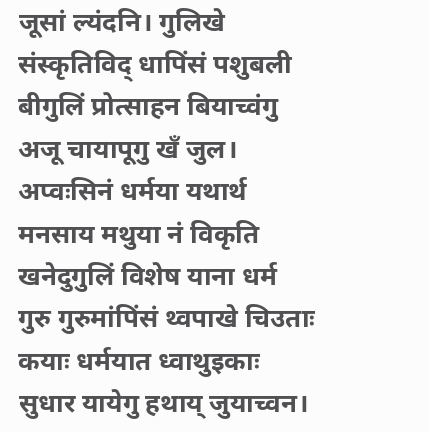जूसां ल्यंदनि। गुलिखे संस्कृतिविद् धापिंसं पशुबली बीगुलिं प्रोत्साहन बियाच्वंगु अजू चायापूगु खँ जुल। अप्वःसिनं धर्मया यथार्थ मनसाय मथुया नं विकृति खनेदुगुलिं विशेष याना धर्म गुरु गुरुमांपिंसं थ्वपाखे चिउताः कयाः धर्मयात ध्वाथुइकाः सुधार यायेगु हथाय् जुयाच्वन।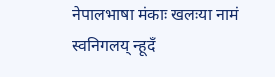नेपालभाषा मंकाः खलःया नामं स्वनिगलय् न्हूदँ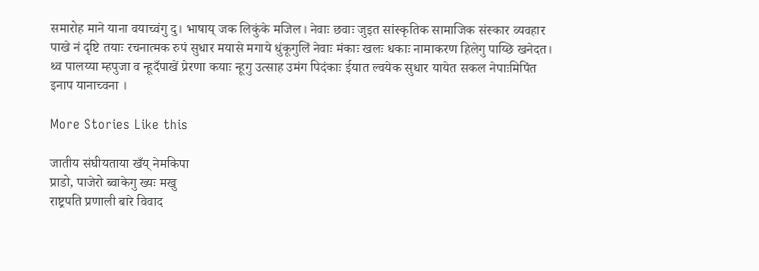समारोह माने याना वयाच्वंगु दु। भाषाय् जक लिकुंके मजिल। नेवाः छवाः जुइत सांस्कृतिक सामाजिक संस्कार व्यवहार पाखे नं दृष्टि तयाः रचनात्मक रुपं सुधार मयासे मगाये धुंकूगुलिं नेवाः मंकाः खलः धकाः नामाकरण हिलेगु पाय्छि खनेदत। थ्व पालय्या म्हपुजा व न्हूदँपाखें प्रेरणा कयाः न्हूगु उत्साह उमंग पिदंकाः ईयात ल्वयेक सुधार यायेत सकल नेपाःमिपिंत इनाप यानाच्वना ।

More Stories Like this

जातीय संघीयताया खँय् नेमकिपा
प्राडो, पाजेरो ब्वाकेगु ख्यः मखु
राष्ट्रपति प्रणाली बारे विवाद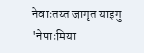नेवाःतय्त जागृत याइगु 'नेपाःमिया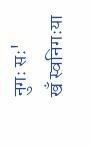नुगः सः'
खँ स्वनिगःया